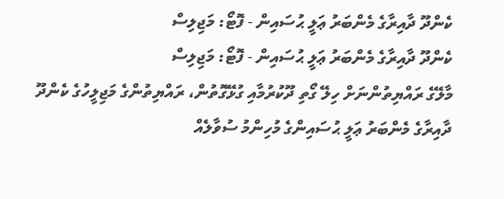ކެންދޫ ދާއިރާގެ މެންބަރު ޢަލީ ޙުސައިން - ފޮޓޯ: މަޖިލިސް
ކެންދޫ ދާއިރާގެ މެންބަރު ޢަލީ ޙުސައިން - ފޮޓޯ: މަޖިލިސް
މާލޭގެ ރައްޔިތުންނަށް ހިލޭ ގޯތި ދޫކުރުމާއި ގުޅޭގޮތުން، ރައްޔިތުންގެ މަޖިލީހުގެ ކެންދޫ ދާއިރާގެ މެންބަރު ޢަލީ ޙުސައިންގެ މުހިންމު ސުވާލެއް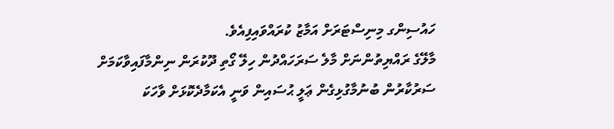ހައުސިންގ މިނިސްޓަރަށް އަމާޒު ކުރައްވައިފިއެވެ.
މާލޭގެ ރައްޔިތުންނަށް މާލެ ސަރަހައްދުން ހިލޭ ގޯތި ދޫކުރަން ނިންމާފައިވާކަމަށް ސަރުކާރުން ބުނުމާގުޅިގެން ޢަލީ ޙުސައިން ވަނީ އެކަމާދެކޮޅަށް ވާހަކަ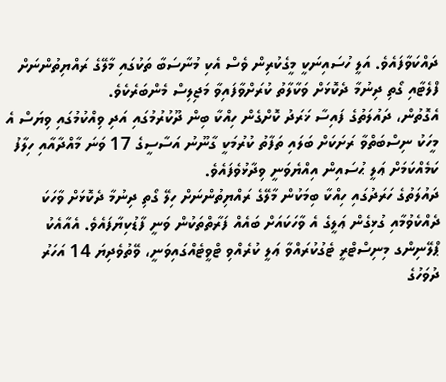ދައްކަވާފައެވެ. އަލީ ހުސައިނަކީ މީގެކުރިން ވެސް އެކި މުނާސަބާ ތަކުގައި މާލޭގެ ރައްޔިތުންނަށް ފްލެޓާއި ގޯތި ދިނުމާ ދެކޮޅަށް ވަކާލާތު ކުރަށްވާފައިވާ މަޖިލިސް މެންބަރެކެވެ.
އެގޮތުން، ދައުލަތުގެ ފައިސާ ޚަރަދު ކޮށްގެން ހިއްކާ ބިން ދޫކުރުމުގައި އަދި ވިއްކުމުގައި ވިޔަސް އެ މީހަކު ނިސްބަތްވާ ރަށަކަށް ބަލައި ތަފާތު ކުރުމަކީ ގާނޫނު އަސާސީގެ 17 ވަނަ މާއްދާއާއި ހިލާފު ކަމެއްކަމަށް ޢަލީ ޙުސައިން އިއްޔެވަނީ ވިދާޅުވެފައެވެ.
ދައުލަތުގެ ހަރަދުގައި ހިއްކާ ބިމަކުން މާލޭގެ ރައްޔިތުންނަށް ހިލޭ ގޯތި ދިނުމާ ދެކޮޅަށް ވާހަކަ ދެއްކެވުމާއި ގުޅިގެން ޢަލީގެ އެ ވާހަކައަށް ބައެއް ފަރާތްތަކުން ވަނީ ފާޑުކިޔާފައެވެ. އެއާއެކު ޕްލޭނިންގ މިނިސްޓްރީ ޓެގުކުރައްވާ ޢަލީ ކުރެއްވި ޓްވީޓެއްގައިވަނީ، ވޭތުވެދިޔަ 14 އަހަރު ދުވަހުގެ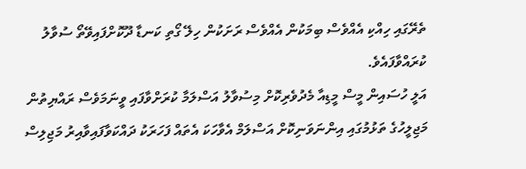ތެރޭގައި ހިއްކި އެއްވެސް ބިމަކުން އެއްވެސް ރަށަކުން ހިލޭ ގޯތި ކަނޑާ ދޫކޮށްފައިވޭތޯ ސުވާލު ކުރައްވާފައެވެ.
އަލީ ހުސައިން މީސް މީޑިއާ މެދުވެރިކޮށް މިސުވާލު އަސްލަމާ ކުރަށްވާފައި ވީނަމަވެސް ރައްޔިތުން މަޖިލީހުގެ ތަޅުމުގައި އިންނަވަނިކޮށް އަސްލަމް އެވާހަކަ އެތައް ފަހަރަކު ދައްކަވާފައިވާއިރު މަޖިލިސް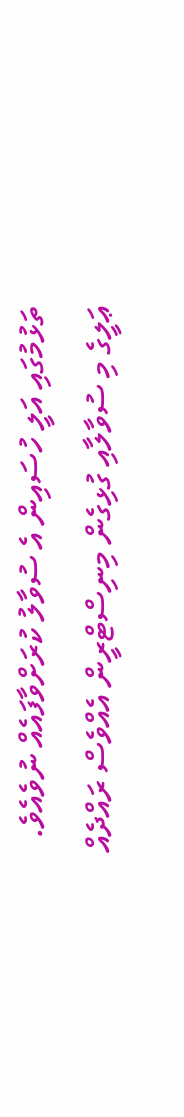ތަޅުމުގައި އަލީ ހުސައިން އެ ސުވާލު ކުރަށްވާފައެއް ނުވެއެވެ.
ޢަލީގެ މި ސުވާލާއި ގުޅިގެން މިނިސްޓްރީން އެއްވެސް ރައްދެއް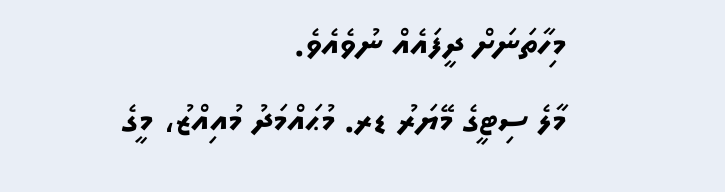މިހާތަނަށް ދީފައެއް ނުވެއެވެ.
މާލެ ސިޓީގެ މޭޔަރު ޑރ. މުޙައްމަދު މުއިއްޒު، މީގެ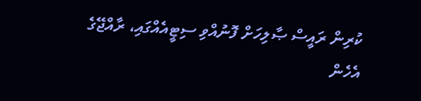ކުރިން ރައީސް ޞާލިހަށް ފޮނުއްވި ސިޓީއެއްގައި، ރާއްޖޭގެ އެހެން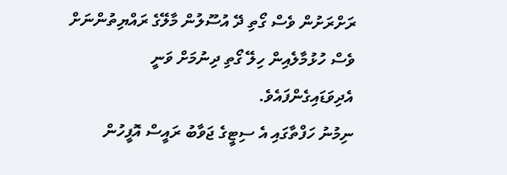ރަށްރަށުން ވެސް ގޯތި ދޭ އުސޫލުން މާލޭގެ ރައްޔިތުންނަށް ވެސް ހުޅުމާލެއިން ހިލޭ ގޯތި ދިނުމަށް ވަނީ އެދިވަޑައިގެންފައެވެ.
ނިމުނު ހަފްތާގައި އެ ސިޓީގެ ޖަވާބު ރައީސް އޮފީހުން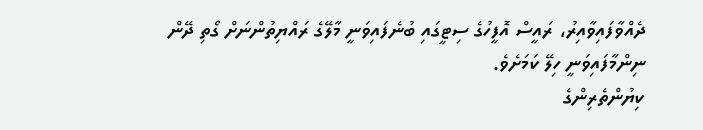ދެއްވާފައިވާއިރު، ރައީސް އޮފީހުގެ ސިޓީގައި ބުނެފައިވަނީ މާލޭގެ ރައްޔިތުންނަށް ގޯތި ދޭން ނިންމާފައިވަނީ ހިލޭ ކަމަށެވެ.
ކިޔުންތެރިންގެ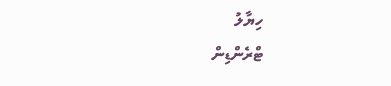ހިޔާލު
ޓްރެންޑިން